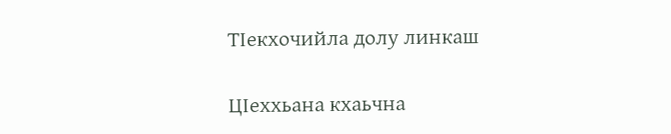ТIекхочийла долу линкаш

ЦIеххьана кхаьчна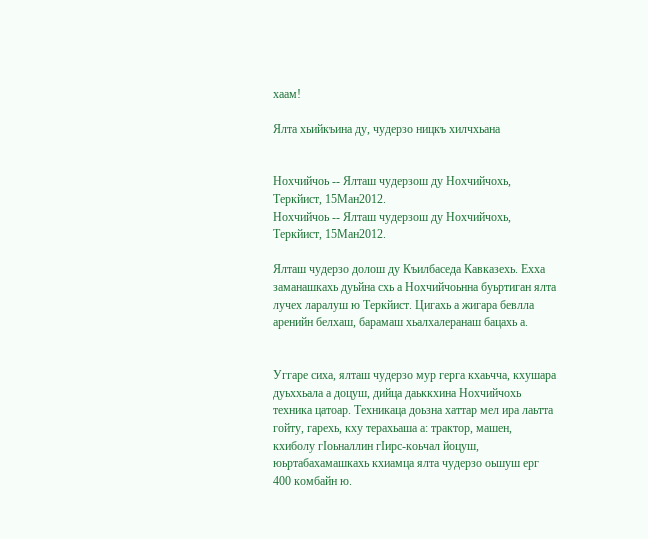хаам!

Ялта хьийкъина ду, чудерзо ницкъ хилчхьана


Нохчийчоь -- Ялташ чудерзош ду Нохчийчохь, Теркйист, 15Ман2012.
Нохчийчоь -- Ялташ чудерзош ду Нохчийчохь, Теркйист, 15Ман2012.

Ялташ чудерзо долош ду Къилбаседа Кавказехь. Ехха заманашкахь дуьйна схь а Нохчийчоьнна буьртиган ялта лучех ларалуш ю Теркйист. Цигахь а жигара бевлла аренийн белхаш, барамаш хьалхалеранаш бацахь а.


Уггаре сиха, ялташ чудерзо мур герга кхаьчча, кхушара дуьххьала а доцуш, дийца даьккхина Нохчийчохь техника цатоар. Техникаца доьзна хаттар мел ира лаьтта гойту, гарехь, кху терахьаша а: трактор, машен, кхиболу гIоьналлин гIирс-коьчал йоцуш, юьртабахамашкахь кхиамца ялта чудерзо оьшуш ерг 400 комбайн ю.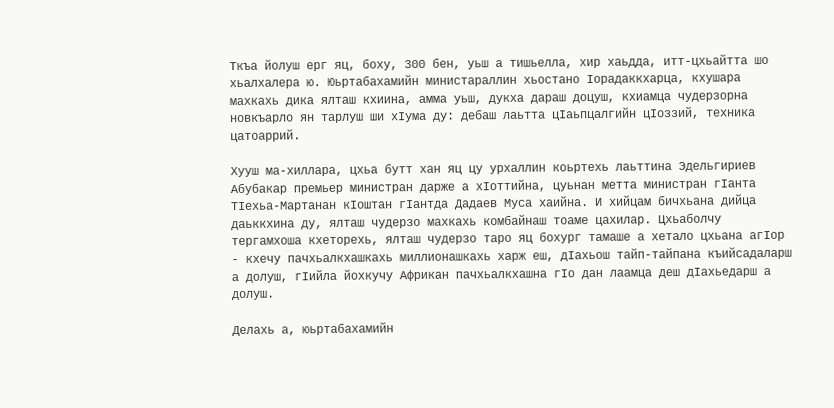Ткъа йолуш ерг яц, боху, 300 бен, уьш а тишьелла, хир хаьдда, итт-цхьайтта шо хьалхалера ю. Юьртабахамийн министараллин хьостано Iорадаккхарца, кхушара махкахь дика ялташ кхиина, амма уьш, дукха дараш доцуш, кхиамца чудерзорна новкъарло ян тарлуш ши хIума ду: дебаш лаьтта цIаьпцалгийн цIоззий, техника цатоаррий.

Хууш ма-хиллара, цхьа бутт хан яц цу урхаллин коьртехь лаьттина Эдельгириев Абубакар премьер министран дарже а хIоттийна, цуьнан метта министран гIанта ТIехьа-Мартанан кIоштан гIантда Дадаев Муса хаийна. И хийцам бичхьана дийца даьккхина ду, ялташ чудерзо махкахь комбайнаш тоаме цахилар. Цхьаболчу тергамхоша кхеторехь, ялташ чудерзо таро яц бохург тамаше а хетало цхьана агIор - кхечу пачхьалкхашкахь миллионашкахь харж еш, дIахьош тайп-тайпана къийсадаларш а долуш, гIийла йохкучу Африкан пачхьалкхашна гIо дан лаамца деш дIахьедарш а долуш.

Делахь а, юьртабахамийн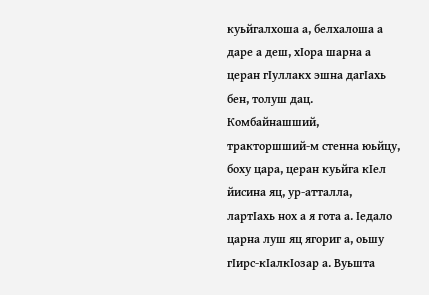куьйгалхоша а, белхалоша а даре а деш, хIора шарна а церан гIуллакх эшна дагIахь бен, толуш дац. Комбайнашший, тракторшший-м стенна юьйцу, боху цара, церан куьйга кIел йисина яц, ур-атталла, лартIахь нох а я гота а. Iедало царна луш яц ягориг а, оьшу гIирс-кIалкIозар а. Вуьшта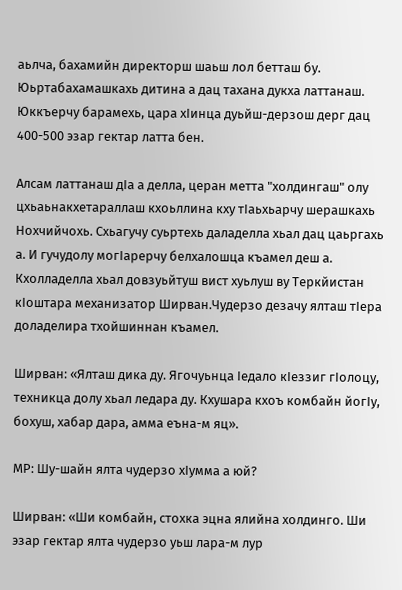аьлча, бахамийн директорш шаьш лол бетташ бу. Юьртабахамашкахь дитина а дац тахана дукха латтанаш. Юккъерчу барамехь, цара хIинца дуьйш-дерзош дерг дац 400-500 эзар гектар латта бен.

Алсам латтанаш дIа а делла, церан метта "холдингаш" олу цхьаьнакхетараллаш кхоьллина кху тIаьхьарчу шерашкахь Нохчийчохь. Схьагучу суьртехь даладелла хьал дац цаьргахь а. И гучудолу могIарерчу белхалошца къамел деш а. Кхолладелла хьал довзуьйтуш вист хуьлуш ву Теркйистан кIоштара механизатор Ширван.Чудерзо дезачу ялташ тIера доладелира тхойшиннан къамел.

Ширван: «Ялташ дика ду. Ягочуьнца Iедало кIеззиг гIолоцу, техникца долу хьал ледара ду. Кхушара кхоъ комбайн йогIу, бохуш, хабар дара, амма еъна-м яц».

МР: Шу-шайн ялта чудерзо хIумма а юй?

Ширван: «Ши комбайн, стохка эцна ялийна холдинго. Ши эзар гектар ялта чудерзо уьш лара-м лур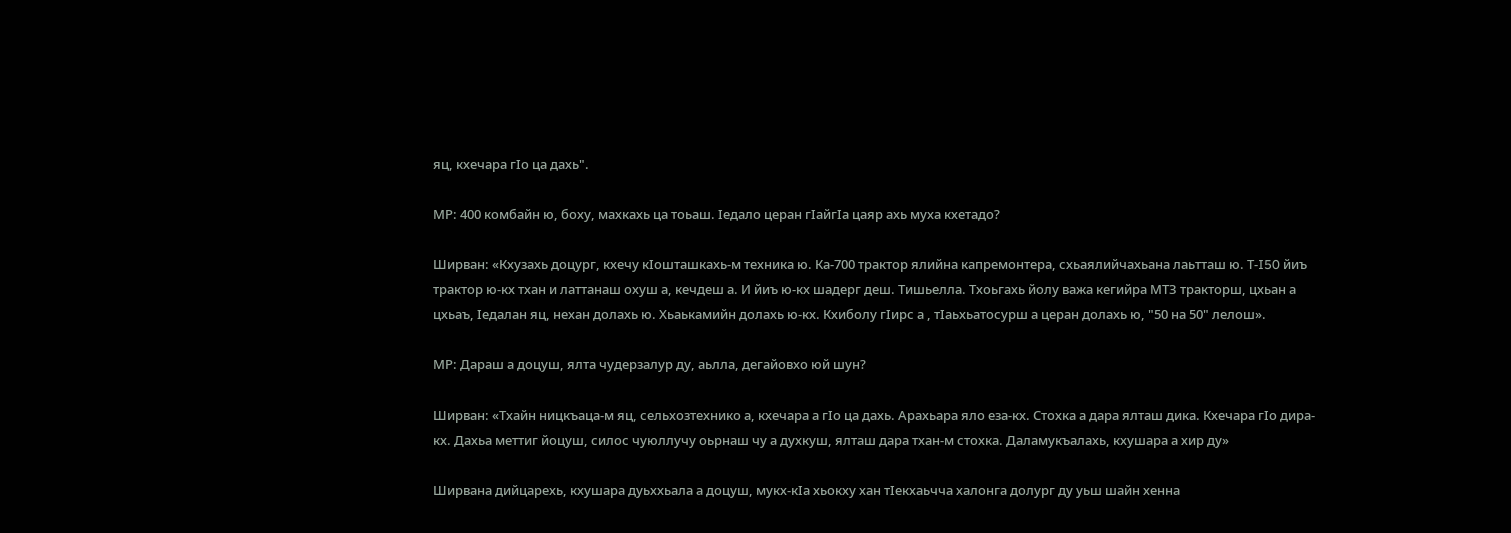яц, кхечара гIо ца дахь".

МР: 400 комбайн ю, боху, махкахь ца тоьаш. Iедало церан гIайгIа цаяр ахь муха кхетадо?

Ширван: «Кхузахь доцург, кхечу кIошташкахь-м техника ю. Ка-700 трактор ялийна капремонтера, схьаялийчахьана лаьтташ ю. Т-I50 йиъ трактор ю-кх тхан и латтанаш охуш а, кечдеш а. И йиъ ю-кх шадерг деш. Тишьелла. Тхоьгахь йолу важа кегийра МТЗ тракторш, цхьан а цхьаъ, Iедалан яц, нехан долахь ю. Хьаькамийн долахь ю-кх. Кхиболу гIирс а , тIаьхьатосурш а церан долахь ю, "50 на 50" лелош».

МР: Дараш а доцуш, ялта чудерзалур ду, аьлла, дегайовхо юй шун?

Ширван: «Тхайн ницкъаца-м яц, сельхозтехнико а, кхечара а гIо ца дахь. Арахьара яло еза-кх. Стохка а дара ялташ дика. Кхечара гIо дира-кх. Дахьа меттиг йоцуш, силос чуюллучу оьрнаш чу а духкуш, ялташ дара тхан-м стохка. Даламукъалахь, кхушара а хир ду»

Ширвана дийцарехь, кхушара дуьххьала а доцуш, мукх-кIа хьокху хан тIекхаьчча халонга долург ду уьш шайн хенна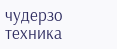чудерзо техника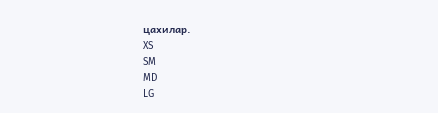цахилар.
XS
SM
MD
LG